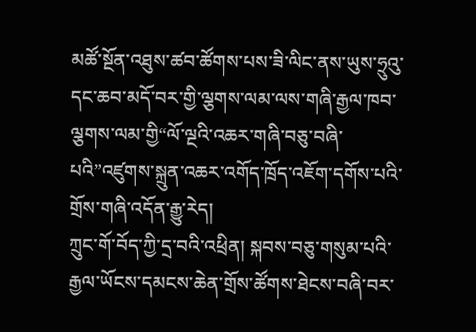མཚོ་སྔོན་འཐུས་ཚབ་ཚོགས་པས་ཟི་ལིང་ནས་ཡུས་ཧྲུའུ་དང་ཆབ་མདོ་བར་གྱི་ལྕགས་ལམ་ལས་གཞི་རྒྱལ་ཁབ་ལྕགས་ལམ་གྱི“ལོ་ལྔའི་འཆར་གཞི་བཅུ་བཞི་པའི”འཛུགས་སྐྲུན་འཆར་འགོད་ཁྲོད་འཇོག་དགོས་པའི་གྲོས་གཞི་འདོན་རྒྱུ་རེད།
ཀྲུང་གོ་བོད་ཀྱི་དྲ་བའི་འཕྲིན། སྐབས་བཅུ་གསུམ་པའི་རྒྱལ་ཡོངས་དམངས་ཆེན་གྲོས་ཚོགས་ཐེངས་བཞི་བར་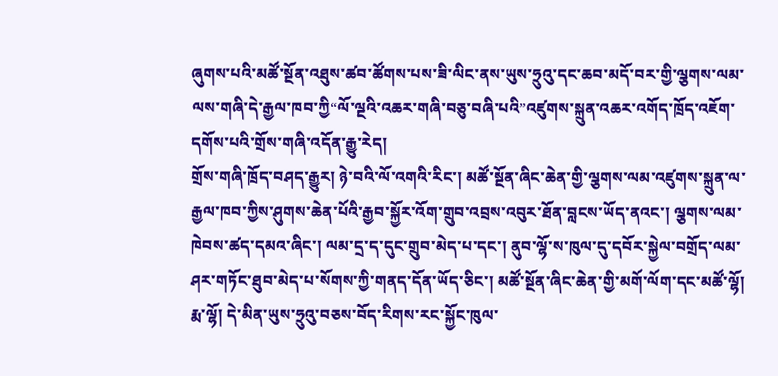ཞུགས་པའི་མཚོ་སྔོན་འཐུས་ཚབ་ཚོགས་པས་ཟི་ལིང་ནས་ཡུས་ཧྲུའུ་དང་ཆབ་མདོ་བར་གྱི་ལྕགས་ལམ་ལས་གཞི་དེ་རྒྱལ་ཁབ་ཀྱི“ལོ་ལྔའི་འཆར་གཞི་བཅུ་བཞི་པའི”འཛུགས་སྐྲུན་འཆར་འགོད་ཁྲོད་འཇོག་དགོས་པའི་གྲོས་གཞི་འདོན་རྒྱུ་རེད།
གྲོས་གཞི་ཁྲོད་བཤད་རྒྱུར། ཉེ་བའི་ལོ་འགའི་རིང་། མཚོ་སྔོན་ཞིང་ཆེན་གྱི་ལྕགས་ལམ་འཛུགས་སྐྲུན་ལ་རྒྱལ་ཁབ་ཀྱིས་ཤུགས་ཆེན་པོའི་རྒྱབ་སྐྱོར་འོག་གྲུབ་འབྲས་འབུར་ཐོན་བླངས་ཡོད་ནའང་། ལྕགས་ལམ་ཁེབས་ཚད་དམའ་ཞིང་། ལམ་དྲ་ད་དུང་གྲུབ་མེད་པ་དང་། ནུབ་ལྷོ་ས་ཁུལ་དུ་དབོར་སྐྱེལ་བགྲོད་ལམ་ཤར་གཏོང་ཐུབ་མེད་པ་སོགས་ཀྱི་གནད་དོན་ཡོད་ཅིང་། མཚོ་སྔོན་ཞིང་ཆེན་གྱི་མགོ་ལོག་དང་མཚོ་ལྷོ། རྨ་ལྷོ། དེ་མིན་ཡུས་ཧྲུའུ་བཅས་བོད་རིགས་རང་སྐྱོང་ཁུལ་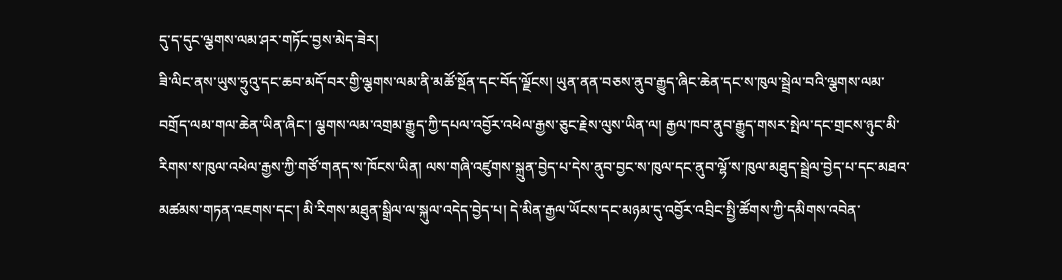དུ་ད་དུང་ལྕགས་ལམ་ཤར་གཏོང་བྱས་མེད་ཟེར།
ཟི་ལིང་ནས་ཡུས་ཧྲུའུ་དང་ཆབ་མདོ་བར་གྱི་ལྕགས་ལམ་ནི་མཚོ་སྔོན་དང་བོད་ལྗོངས། ཡུན་ནན་བཅས་ནུབ་རྒྱུད་ཞིང་ཆེན་དང་ས་ཁུལ་སྦྲེལ་བའི་ལྕགས་ལམ་བགྲོད་ལམ་གལ་ཆེན་ཡིན་ཞིང་། ལྕགས་ལམ་འགྲམ་རྒྱུད་ཀྱི་དཔལ་འབྱོར་འཕེལ་རྒྱས་ཅུང་རྗེས་ལུས་ཡིན་ལ། རྒྱལ་ཁབ་ནུབ་རྒྱུད་གསར་སྤེལ་དང་གྲངས་ཉུང་མི་རིགས་ས་ཁུལ་འཕེལ་རྒྱས་ཀྱི་གཙོ་གནད་ས་ཁོངས་ཡིན། ལས་གཞི་འཛུགས་སྐྲུན་བྱེད་པ་དེས་ནུབ་བྱང་ས་ཁུལ་དང་ནུབ་ལྷོ་ས་ཁུལ་མཐུད་སྦྲེལ་བྱེད་པ་དང་མཐའ་མཚམས་གཏན་འཇགས་དང་། མི་རིགས་མཐུན་སྒྲིལ་ལ་སྐུལ་འདེད་བྱེད་པ། དེ་མིན་རྒྱལ་ཡོངས་དང་མཉམ་དུ་འབྱོར་འབྲིང་སྤྱི་ཚོགས་ཀྱི་དམིགས་འབེན་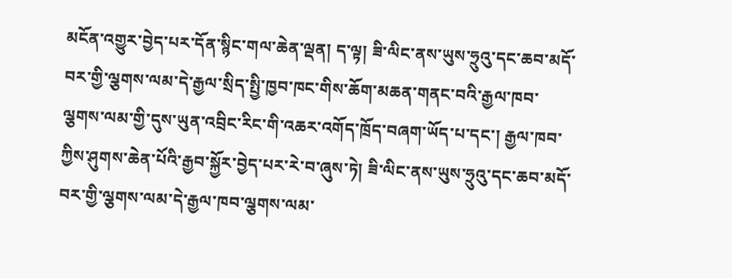མངོན་འགྱུར་བྱེད་པར་དོན་སྙིང་གལ་ཆེན་ལྡན། ད་ལྟ། ཟི་ལིང་ནས་ཡུས་ཧྲུའུ་དང་ཆབ་མདོ་བར་གྱི་ལྕགས་ལམ་དེ་རྒྱལ་སྲིད་སྤྱི་ཁྱབ་ཁང་གིས་ཆོག་མཆན་གནང་བའི་རྒྱལ་ཁབ་ལྕགས་ལམ་གྱི་དུས་ཡུན་འབྲིང་རིང་གི་འཆར་འགོད་ཁྲོད་བཞག་ཡོད་པ་དང་། རྒྱལ་ཁབ་ཀྱིས་ཤུགས་ཆེན་པོའི་རྒྱབ་སྐྱོར་བྱེད་པར་རེ་བ་ཞུས་ཏེ། ཟི་ལིང་ནས་ཡུས་ཧྲུའུ་དང་ཆབ་མདོ་བར་གྱི་ལྕགས་ལམ་དེ་རྒྱལ་ཁབ་ལྕགས་ལམ་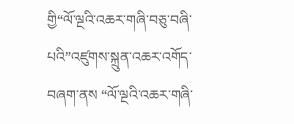གྱི“ལོ་ལྔའི་འཆར་གཞི་བཅུ་བཞི་པའི”འཛུགས་སྐྲུན་འཆར་འགོད་བཞག་ནས “ལོ་ལྔའི་འཆར་གཞི་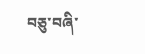བཅུ་བཞི་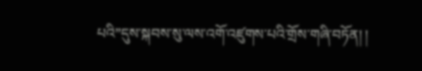པའི”དུས་སྐབས་སུ་ལས་འགོ་འཛུགས་པའི་གྲོས་གཞི་བཏོན། །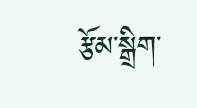རྩོམ་སྒྲིག་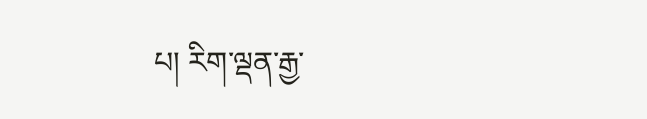པ། རིག་ལྡན་རྒྱ་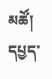མཚོ།
དཔྱད་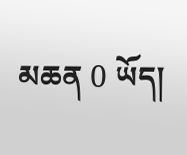མཆན 0 ཡོད།